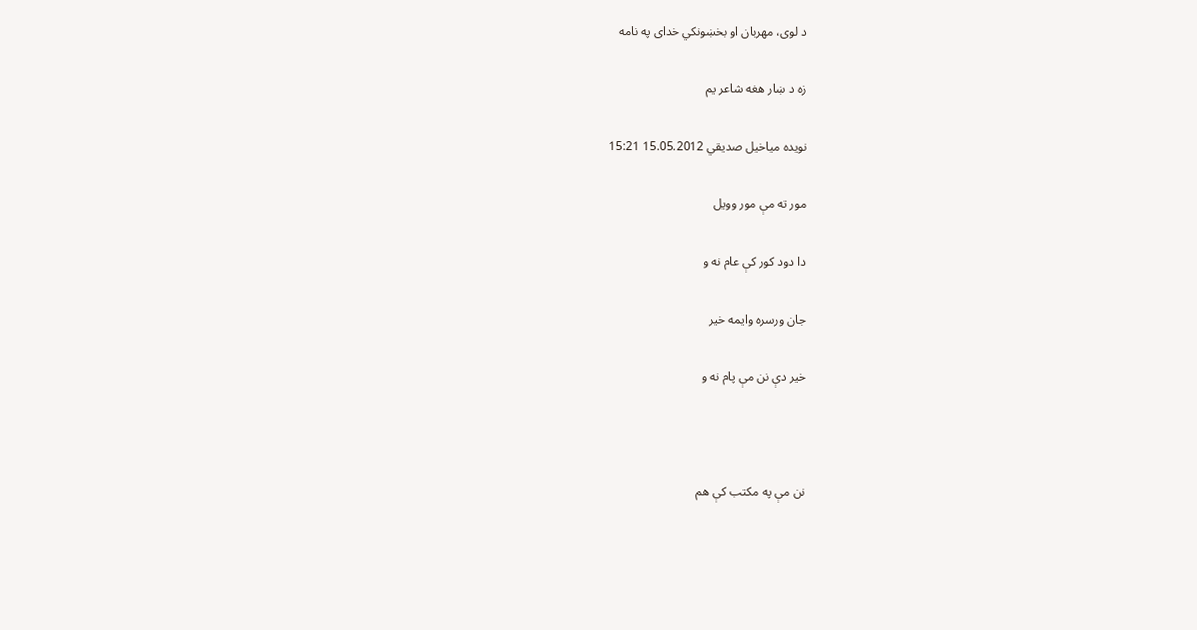د لوی، مهربان او بخښونکي خدای په نامه

زه د ښار هغه شاعر یم

نویده میاخیل صدیقي 15.05.2012 15:21

مور ته مې مور وویل

دا دود کور کې عام نه و

جان ورسره وایمه خیر

خیر دې نن مې پام نه و



نن مې په مکتب کې هم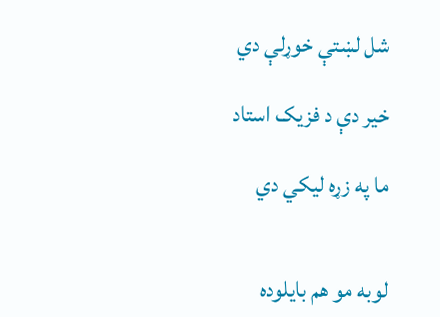شل لښتې خوړلې دي

خیر دې د فزیک استاد

ما په زړه لیکي دي


لوبه مو هم بایلوده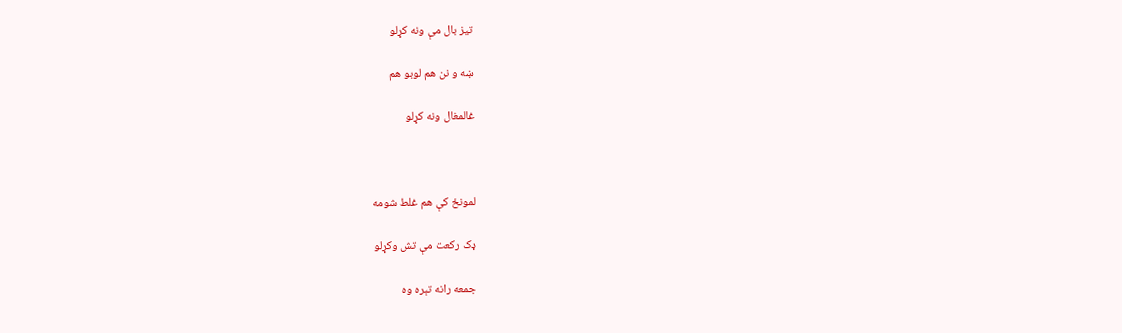تیز بال مې ونه کړلو

ښه و نن هم لوبو هم

غالمغال ونه کړلو



لمونځ کې هم غلط شومه

ډک رکعت مې تش وکړلو

جمعه رانه تېره وه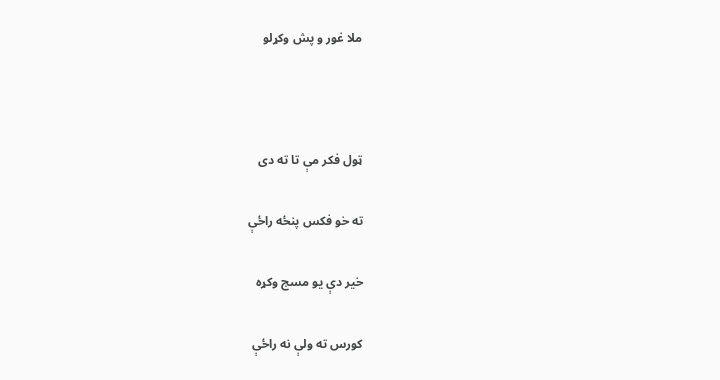ملا غور و پش وکړلو



ټول فکر مې تا ته دی

ته خو فکس پنځه راځې

خیر دې یو مسج وکړه

کورس ته ولې نه راځې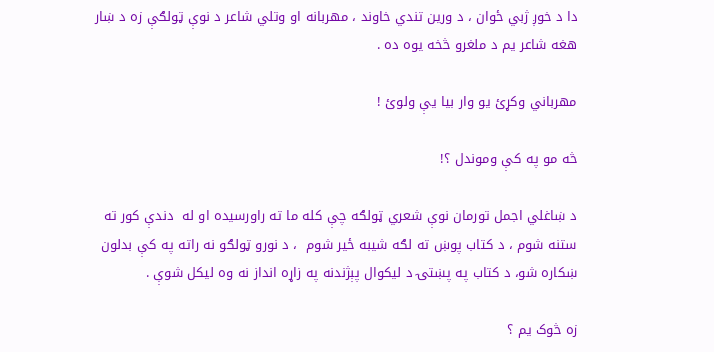دا د خوږ ژبي ځوان ، د ورین تندي خاوند ، مهربانه او وتلي شاعر د نوې ټولګې زه د ښار هغه شاعر یم د ملغرو څخه یوه ده .

مهرباني وکړئ یو وار بیا یې ولوئ !

څه مو په کې وموندل ؟!

د ښاغلي اجمل تورمان نوې شعري ټولګه چې کله ما ته راورسیده او له  دندې کور ته ستنه شوم ، د کتاب پوښ ته لګه شیبه ځیر شوم  ، د نورو ټولګو نه راته په کې بدلون ښکاره شو، د کتاب په پښتۍ د لیکوال پېژندنه په زاړه انداز نه وه لیکل شوې .

زه څوک یم ؟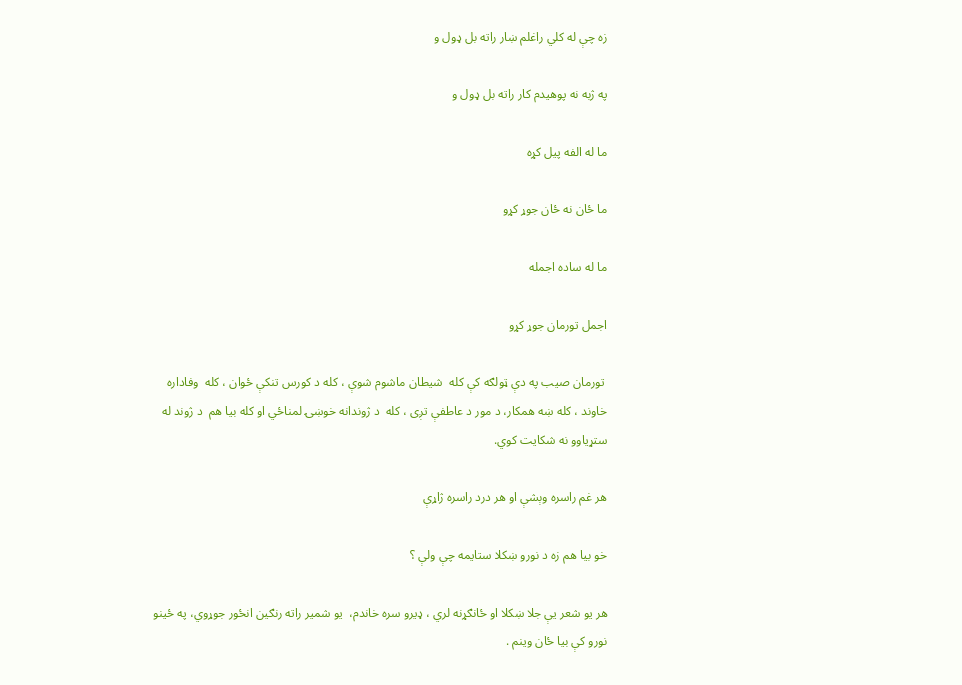زه چې له کلي راغلم ښار راته بل ډول و

په ژبه نه پوهیدم کار راته بل ډول و

ما له الفه پیل کړه

ما ځان نه ځان جوړ کړو

ما له ساده اجمله

اجمل تورمان جوړ کړو

 تورمان صیب په دې ټولګه کې کله  شیطان ماشوم شوې ، کله د کورس تنکې ځوان ، کله  وفاداره  خاوند ، کله ښه همکار، د مور د عاطفې تږی ، کله  د ژوندانه خوښۍ لمناځي او کله بیا هم  د ژوند له  ستړیاوو نه شکایت کوي.

هر غم راسره وېشې او هر درد راسره ژاړې

خو بیا هم زه د نورو ښکلا ستایمه چې ولې ؟

هر یو شعر یې جلا ښکلا او ځانګړنه لري ، ډیرو سره خاندم،  یو شمیر راته رنګین انځور جوړوي، په ځینو نورو کې بیا ځان وینم .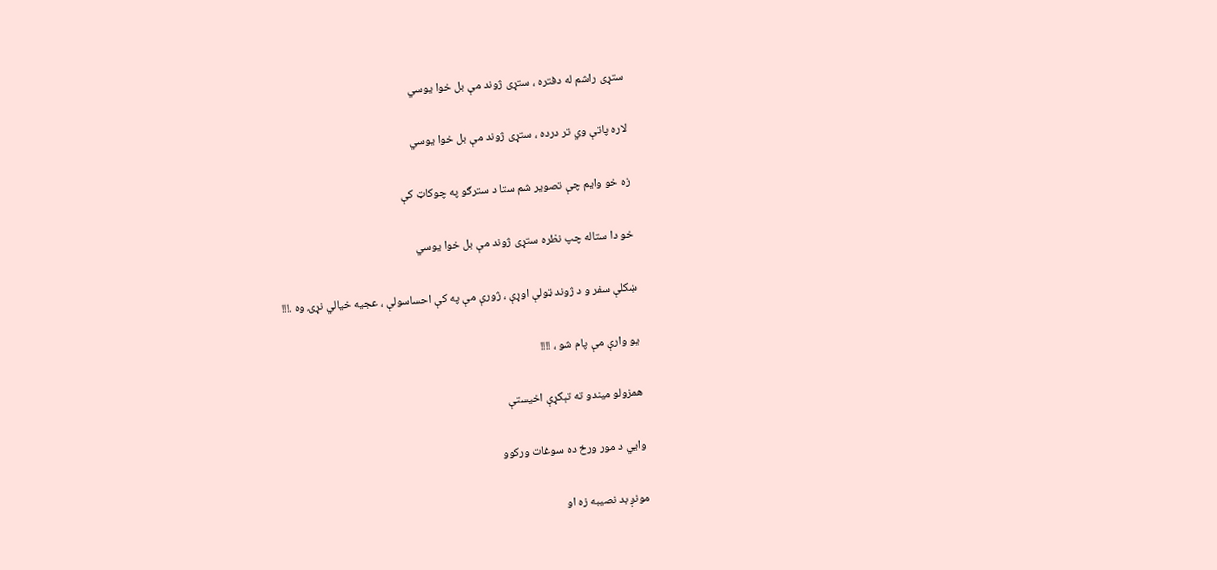ستړی راشم له دفتره ، ستړی ژوند مې بل خوا یوسي

لاره پاتې وي تر درده ، ستړی ژوند مې بل خوا یوسي

زه خو وایم چې تصویر شم ستا د سترګو په چوکاټ کې

خو دا ستاله چپ نظره ستړی ژوند مې بل خوا یوسي

ښکلې سفر و د ژوند ټولې اوړې ، ژورې مې په کې احساسولې ، عجیه خیالي نړۍ وه .!!!

یو وارې مې پام شو ، !!!!

همزولو میندو ته تېکړې اخیستې

وايي د مور ورځ ده سوغات ورکوو

مونږ بد نصیبه زه او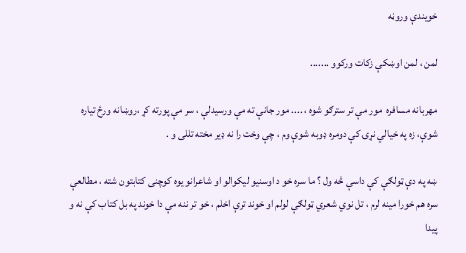خویندې وروڼه

لمن ، لمن اوښکې زکات ورکوو .......

مهربانه مسافره  مور مې تر سترګو شوه ، .... مور جانې ته مې ورسیدلې ، سر مې پورته کړ ،روښانه ورځ تیاره شوې، زه په خیالي نړۍ کې دومره ډوبه شوې وم ، چې وخت را نه ډیر مخته تللی و .

ښه په دې ټولګې کې داسې څه ول ؟ ما سره خو د اوسنیو لیکوالو او شاعرانو یوه کوچنی کتابتون شته ، مطالعې سره هم خورا مینه لرم ، تل نوي شعري ټولګې لولم او خوند ترې اخلم ، خو تر ننه مې دا خوند په بل کتاب کې نه و پیدا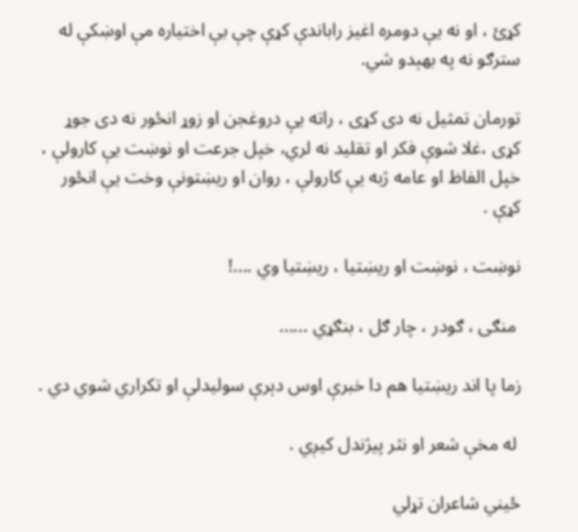کړئ ، او نه یې دومره اغیز راباندې کړې چې بې اختیاره مې اوښکې له سترګو نه په بهېدو شي.

تورمان تمثیل نه دی کړی ، راته یې دروغجن او زوړ انځور نه دی جوړ کړی ،غلا شوې فکر او تقلید نه لري، خپل جرعت او نوښت یې کارولې ، خپل الفاظ او عامه ژبه یې کارولې ، روان او ریښتونې وخت یې انځور کړې .

نوښت ، نوښت او ریښتیا ، ریښتیا وي ....!

 منګی ، ګودر ، چار ګل ، بنګړي ......

زما پا اند ریښتیا هم دا خبرې اوس دېرې سولیدلې او تکراري شوي دي .

 له مخې شعر او نثر پيژندل کیږي .

ځیني شاعران تړلي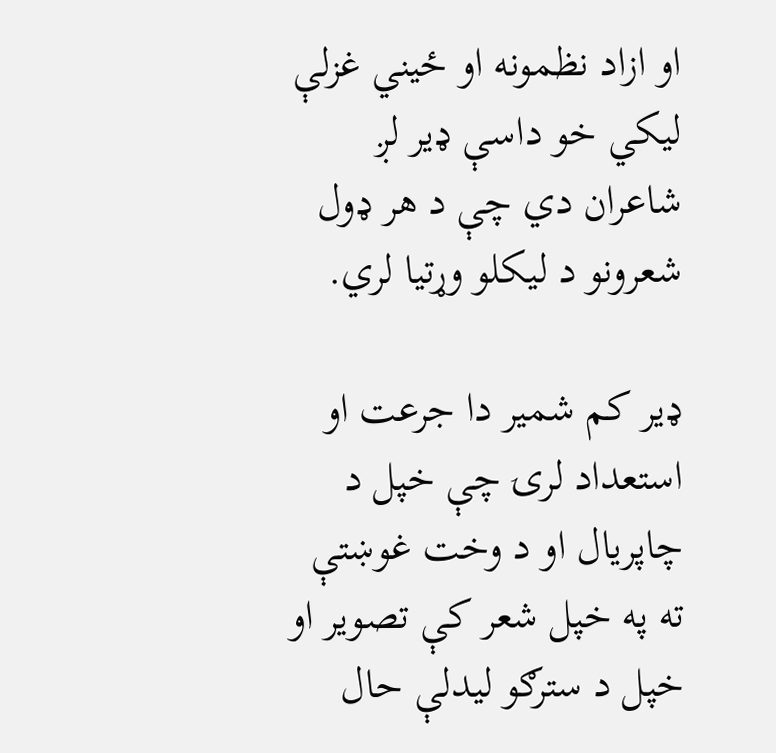او ازاد نظمونه او ځیني غزلې لیکي خو داسې ډیر لږ شاعران دي چې د هر ډول شعرونو د لیکلو وړتیا لري.

ډیر کم شمیر دا جرعت او استعداد لرۍ چې خپل د چاپریال او د وخت غوښتې ته په خپل شعر کې تصویر او خپل د سترګو لیدلې حال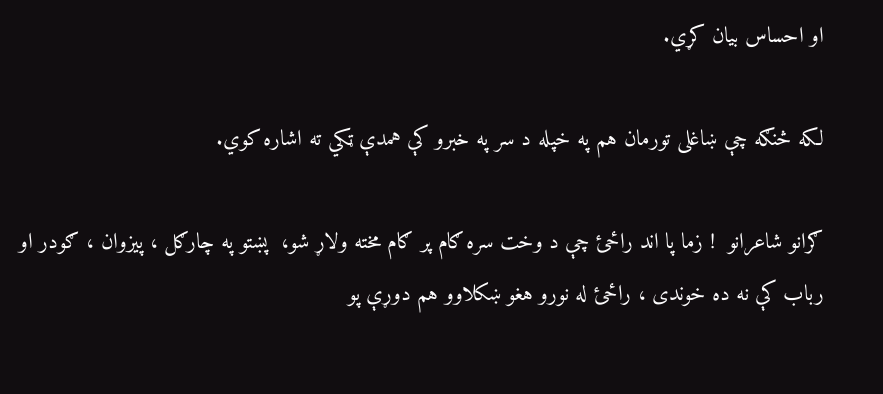او احساس بیان کړي.

لکه څنګه چې ښاغلی تورمان هم په خپله د سر په خبرو کې همدې ټکي ته اشاره کوي.

ګرانو شاعرانو  ! زما پا اند راځئ چې د وخت سره ګام پر ګام مخته ولاړ شو،  پښتو په چارګل ، پیزوان ، ګودر او رباب کې نه ده خوندی ، راځئ له نورو هغو ښکلاوو هم دوړې پو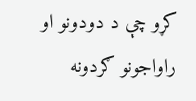کړو چې د دودونو او راواجونو ګردونه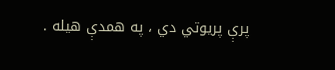پرې پریوتي دي ، په همدې هیله .